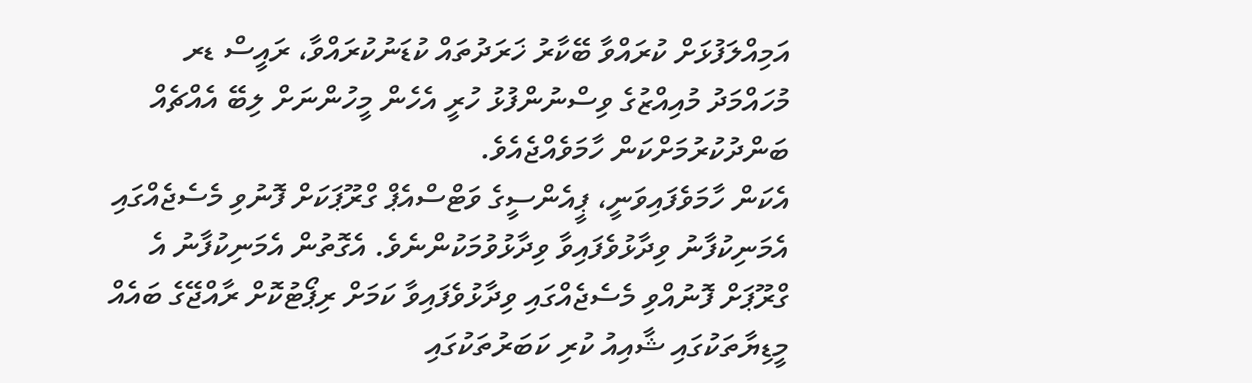އަމިއްލަފުޅަށް ކުރައްވާ ބޭކާރު ޚަރަދުތައް ކުޑަނުކުރައްވާ، ރައީސް ޑރ މުހައްމަދު މުއިއްޒުގެ ވިސްނުންފުޅު ހުރީ އެހެން މީހުންނަށް ލިބޭ އެއްޗެއް ބަންދުކުރުމަށްކަން ހާމަވެއްޖެއެވެ.
އެކަން ހާމަވެފައިވަނީ، ޕީއެންސީގެ ވަޓްސްއެޕް ގްރޫޕަކަށް ފޮނުވި މެސެޖެއްގައި އެމަނިކުފާނު ވިދާޅުވެފައިވާ ވިދާޅުވުމަކުންނެވެ. އެގޮތުން އެމަނިކުފާނު އެ ގްރޫޕަށް ފޮނުއްވި މެސެޖެއްގައި ވިދާޅުވެފައިވާ ކަމަށް ރިޕޯޓުކޮށް ރާއްޖޭގެ ބައެއް މީޑިޔާތަކުގައި ޝާއިއު ކުރި ކަބަރުތަކުގައި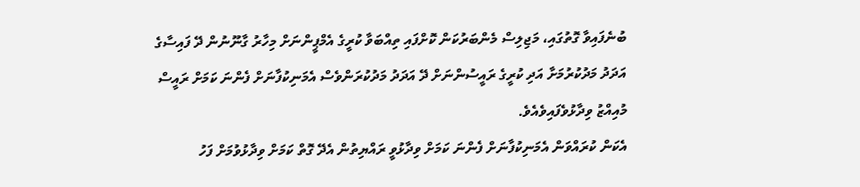ބުނެފައިވާ ގޮތުގައި، މަޖިލިސް މެންބަރުކަން ކޮށްފައި ތިއްބަވާ ކުރީގެ އެމްޕީންނަށް މިހާރު ގާނޫނުން ދޭ ފައިސާގެ އަދަދު މަދުކުރުމަށާ އަދި ކުރީގެ ރައީސުންނަށް ދޭ އަދަދު މަދުކުރަންވެސް އެމަނިކުފާނަށް ފެންނަ ކަމަށް ރައީސް މުއިއްޒު ވިދާޅުވެފައިވެއެވެ.
އެކަން ކުރައްވަން އެމަނިކުފާނަށް ފެންނަ ކަމަށް ވިދާޅުވީ ރައްޔިތުން އެދޭ ގޮތް ކަމަށް ވިދާޅުވުމަށް ފަހު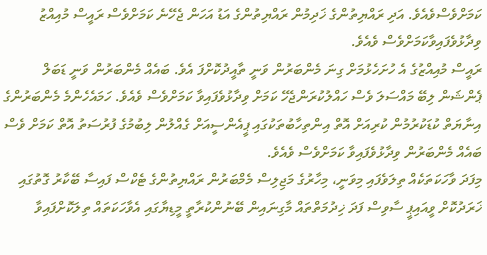ކަމަށްވެސްވެއެވެ. އަދި ރައްޔިތުންގެ ޚަދިމުން ރައްޔިތުންގެ އަޑު އަހަން ޖެހޭނެ ކަމަށްވެސް ރައީސް މުއިއްޒު ވިދާޅުވެފައިވާކަމަށްވެސް ވެއެވެ.
ރައީސް މުއިއްޒުގެ އެ ހުށަހެޅުމަށް ގިނަ މެންބަރުން ވަނީ ތާއީދުކޮށްފަ އެވެ. ބައެއް މެންބަރުން ވަނީ ޑަބަލް ޕެންޝަން ލިބޭ މައްސަލަ ވެސް ހައްލުކުރަންޖެހޭ ކަމަށް ވިދާޅުވެފައިވާ ކަމަށްވެސް ވެއެވެ. ހަމައެހެންމެ މެންބަރުންގެ އިނާޔަތް ކުޑަކުރުމުން ކުރިއަށް އޮތް އިންތިހާބުތަކުގައި ޕީއެންސީއަށް ގެއްލުން ލިބުމުގެ ފުރުސަތު އޮތް ކަމަށް ވެސް ބައެއް މެންބަރުން ވިދާޅުވެފައިވާ ކަމަށްވެސް ވެއެވެ.
މިފަދަ ވާހަކަތަކެއް ތިލަވެފައި މިވަނީ، މިހާރުގެ މަޖިލިސް މެމްބަރުން ރައްޔިތުންގެ ޓެކްސް ފައިސާ ބޭކާރު ގޮތުގައި ޚަރަދުކޮށް ވީއައިޕީ ސާވިސް ފަދަ ޚިދުމަތްތައް މާގިނައިން ބޭނުންކުރާތީ މީޑިޔާގައި އެވާހަކަތައް ތިލަކޮށްފައިވާ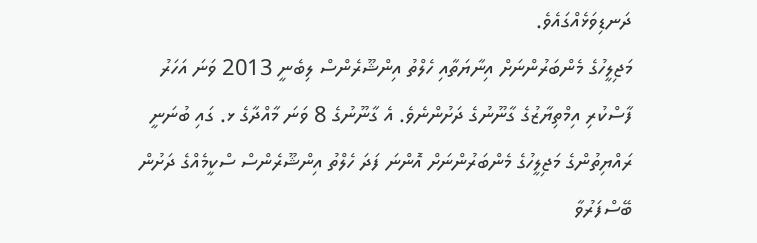ދަނޑިވަޅެއްގައެވެ.
މަޖިލީހުގެ މެންބަރުންނަށް އިނާޔަތާއި ހެލްތު އިންޝޫރެންސް ލިބެނީ 2013 ވަނަ އަހަރު ފާސްކުރި އިމްތިޔާޒުގެ ގާނޫނުގެ ދަށުންނެވެ. އެ ގާނޫނުގެ 8 ވަނަ މާއްދާގެ ޅ. ގައި ބުނަނީ ރައްޔިތުންގެ މަޖިލީހުގެ މެންބަރުންނަށް އޮންނަ ފަދަ ހެލްތު އިންޝޫރެންސް ސްކީމެއްގެ ދަށުން ބޭސްފަރުވާ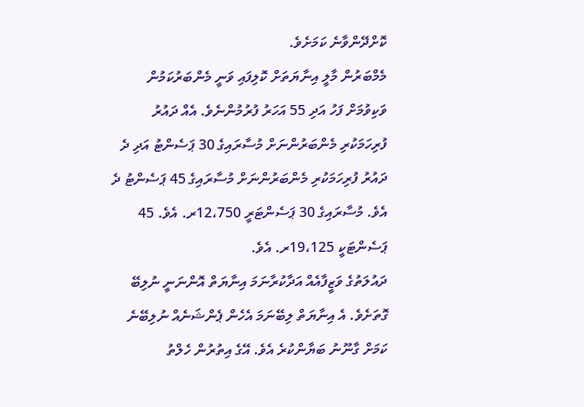ކޮށްދޭންވާނެ ކަމަށެވެ.
މެމްބަރުން މާލީ އިނާޔަތަށް ކޮލިފައި ވަނީ މެންބަރުކަމުން ވަކިވުމަށް ފަހު އަދި 55 އަހަރު ފުރުމުންނެވެ. އެއް ދައުރު ފުރިހަމަކުރި މެންބަރުންނަށް މުސާރައިގެ 30 ޕަސެންޓު އަދި ދެ ދައުރު ފުރިހަމަކުރި މެންބަރުންނަށް މުސާރައިގެ 45 ޕަސެންޓު ދެ އެވެ. މުސާރައިގެ 30 ޕަސެންޓަރީ 12،750ރ. އެވެ. 45 ޕަސެންޓަކީ 19،125ރ. އެވެ.
ދައުލަތުގެ ވަޒީފާއެއް އަދާކުރާނަމަ އިނާޔަތް އޮންނަނީ ނުލިބޭ ގޮތަށެވެ. އެ އިނާޔަތް ލިބޭނަމަ އެހެން ޕެންޝަނެއް ނުލިބޭނެ ކަމަށް ގާނޫނު ބަޔާންކުރެ އެވެ. އޭގެ އިތުރުން ހެލްތު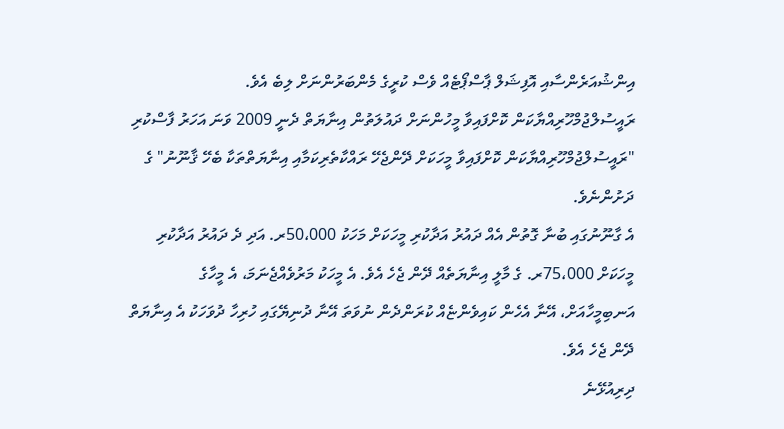އިންޝުއަރެންސާއި އޮފިޝަލް ޕާސްޕޯޓެއް ވެސް ކުރީގެ މެންބަރުންނަށް ލިބެ އެވެ.
ރައީސުލްޖުމްހޫރިއްޔާކަން ކޮށްފައިވާ މީހުންނަށް ދައުލަތުން އިނާޔަތް ދެނީ 2009 ވަނަ އަހަރު ފާސްކުރި "ރައީސުލްޖުމްހޫރިއްޔާކަން ކޮށްފައިވާ މީހަކަށް ދޭންޖެހޭ ރައްކާތެރިކަމާއި އިނާޔަތްތަކާ ބެހޭ ޤާނޫނު" ގެ ދަށުންނެވެ.
އެ ގާނޫނުގައި ބުނާ ގޮތުން އެއް ދައުރު އަދާކުރި މީހަކަށް މަހަކު 50،000ރ. އަދި ދެ ދައުރު އަދާކުރި މީހަކަށް 75،000ރ. ގެ މާލީ އިނާޔަތެއް ދޭން ޖެހެ އެވެ. އެ މީހަކު މަރުވެއްޖެނަމަ، އެ މީހާގެ އަނބިމީހާއަށް، އޭނާ އެހެން ކައިވެންޏެއް ކުރަންދެން ނުވަތަ އޭނާ ދުނިޔޭގައި ހުރިހާ ދުވަހަކު އެ އިނާޔަތް ދޭން ޖެހެ އެވެ.
ދިރިއުޅޭނެ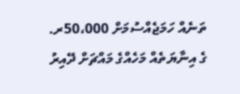ތަނެއް ހަމަޖެއްސުމަށް 50،000ރ. ގެ އިނާޔަތެއް މަހެއްގެ މައްޗަށް ދޭއިރު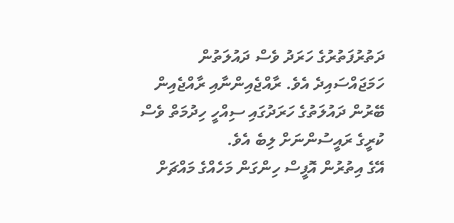ދަތުރުފަތުރުގެ ހަރަދު ވެސް ދައުލަތުން ހަމަޖައްސައިދެ އެވެ. ރާއްޖެއިންނާއި ރާއްޖެއިން ބޭރުން ދައުލަތުގެ ހަރަދުގައި ސިއްހީ ހިދުމަތް ވެސް ކުރީގެ ރައީސުންނަށް ލިބެ އެވެ.
އޭގެ އިތުރުން އޮފީސް ހިންގަން މަހެއްގެ މައްޗަށް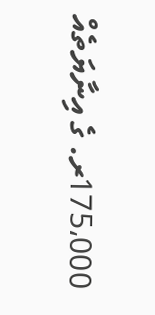175،000ރ. ގެ އިނާޔަތެއް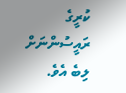ކުރީގެ ރައީސުންނަށް ލިބެ އެވެ.